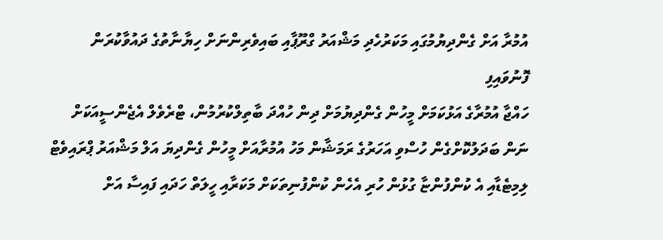އުމުރާ އަށް ގެންދިޔުމުގައި މަކަރުހެދި މަޝްއަރު ގްރޫޕާއި ބައިވެރިންނަށް ހިޔާނާތުގެ ދައުވާކުރަން ފޮނުވައިފި
ހައްޖާ އުމުރާގެ އަޅުކަމަށް މީހުން ގެންދިޔުމަށް ދިން ހުއްދަ ބާތިލްކުރުމުން، ޓްރެވެލް އެޖެންސީއަކަށް ނަން ބަދަލުކޮށްގެން ހުސްވި އަހަރުގެ ރަމަޝާން މަހު އުމުރާއަށް މީހުން ގެންދިޔަ އަލް މަޝްއަރު ޕްރައިވެޓް ލިމިޓެޑާއި އެ ކުންފުންޏާ ގުޅުން ހުރި އެހެން ކުންފުނިތަކަށް މަކަރާއި ހީލަތް ހަދައި ފައިސާ އަށް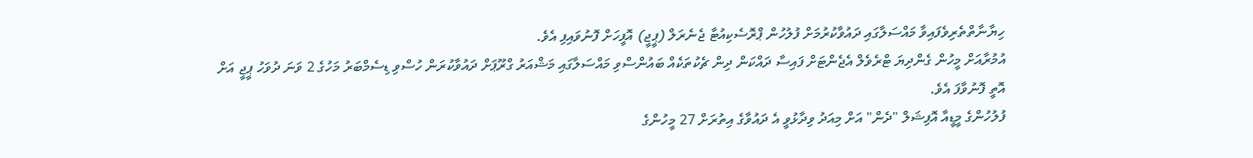ހިޔާނާތްތެރިވެފައިވާ މައްސަލާގައި ދައުވާކުރުމަށް ފުލުހުން ޕްރޮސެކިއުޓާ ޖެނެރަލް (ޕީޖީ) އޮފީހަށް ފޮނުވައިފި އެވެ.
އުމުރާއަށް މީހުން ގެންދިޔަ ޓްރެވެލް އެޖެންޓަށް ފައިސާ ދައްކަން ދިން ޗެކުތަކެއް ބައުންސްވި މައްސަލާގައި މަޝްއަރު ގްރޫޕަށް ދައުވާކުރަން ހުސްވި ޑިސެމްބަރު މަހުގެ 2 ވަނަ ދުވަހު ޕީޖީ އަށް އޮތީ ފޮނުވާފަ އެވެ.
ފުލުހުންގެ މީޑީއާ އޮފިޝަލް "ދެން" އަށް މިއަދު ވިދާޅުވީ އެ ދައުވާގެ އިތުރަށް 27 މީހުންގެ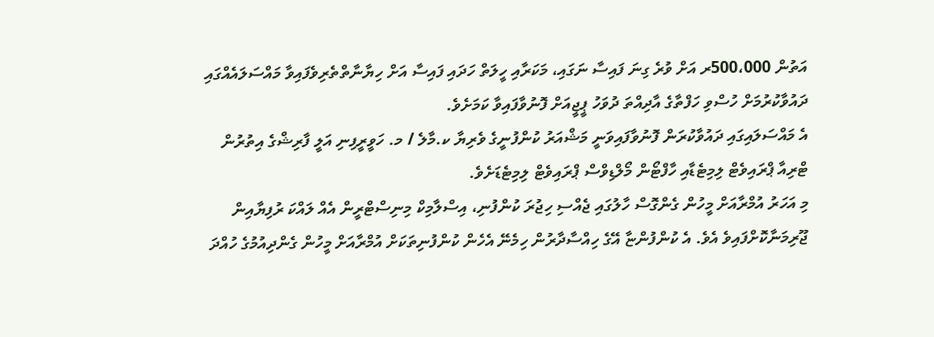އަތުން 500،000ރ އަށް ވުރެ ގިނަ ފައިސާ ނަގައި، މަކަރާއި ހީލަތް ހަދައި ފައިސާ އަށް ހިޔާނާތްތެރިވެފައިވާ މައްސަލައެއްގައި ދައުވާކުރުމަށް ހުސްވި ހަފްތާގެ އާދިއްތަ ދުވަހު ޕީޖީއަށް ފޮނުވާފައިވާ ކަމަށެވެ.
އެ މައްސަލައިގައި ދައުވާކުރަން ފޮނުވާފައިވަނީ މަޝްއަރު ކުންފުނީގެ ވެރިޔާ ކ.މާލެ / މ. ހަވީރީފިނި އަލީ ފާރިޝްގެ އިތުރުން ޓްރިއާ ޕްރައިވެޓް ލިމިޓެޑާއި ހާފްޓޯން މޯލްޑިވްސް ޕްރައިވެޓް ލިމިޓެޑަށެވެ.
މި އަހަރު އުމްރާއަށް މީހުން ގެންގޮސް ހާލުގައި ޖެއްސި ހިޖުރަ ކުންފުނި، އިސްލާމިކް މިނިސްޓްރީން އެއް ލައްކަ ރުފިޔާއިން ޖޫރިމަނާކޮށްފައިވެ އެވެ. އެ ކުންފުންޏާ އޭގެ ހިއްސާދާރުން ހިމެނޭ އެހެން ކުންފުނިތަކަށް އުމްރާއަށް މީހުން ގެންދިއުމުގެ ހުއްދަ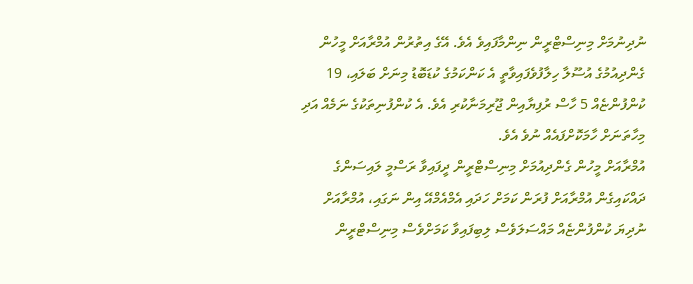ނުދިނުމަށް މިނިސްޓްރީން ނިންމާފައިވެ އެވެ. އޭގެ އިތުރުން އުމްރާއަށް މީހުން ގެންދިއުމުގެ އުސޫލާ ހިލާފުވެފައިވާތީ އެ ކަންކަމުގެ ކުޑަބޮޑު މިނަށް ބަލައި، 19 ކުންފުންޏެއް 5 ހާސް ރުފިޔާއިން ޖޫރިމަނާކުރި އެވެ. އެ ކުންފުނިތަކުގެ ނަމެއް އަދި މިހާތަނަށް ހާމަކޮށްފައެއް ނުވެ އެވެ.
އުމްރާއަށް މީހުން ގެންދިއުމަށް މިނިސްޓްރީން ދީފައިވާ ރަސްމީ ލައިސަންގެ ދައްކައިގެން އުމްރާއަށް ފުރަން ކަމަށް ހަދައި އެމްއެމްއޭ އިން ނަގައި، އުމްރާއަށް ނުދިޔަ ކުންފުންޏެއް މައްސަލަވެސް ލިބިފައިވާ ކަމަށްވެސް މިނިސްޓްރީން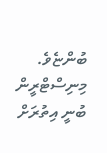ބުންޏެވެ.
މިނިސްޓްރީން ބުނީ އިތުރަށް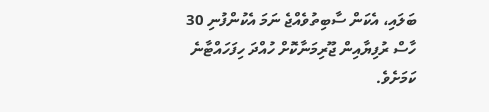ބަލައި، އެކަން ސާބިތުވެއްޖެ ނަމަ އެކުންފުނި 30 ހާސް ރުފިޔާއިން ޖޫރިމަނާކޮށް ހުއްދަ ހިފަހައްޓާނެ ކަމަށެވެ.